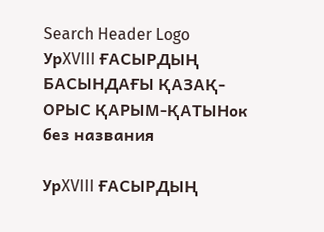Search Header Logo
УрXVIII ҒАСЫРДЫҢ БАСЫНДАҒЫ ҚАЗАҚ-ОРЫС ҚАРЫМ-ҚАТЫНок без названия

УрXVIII ҒАСЫРДЫҢ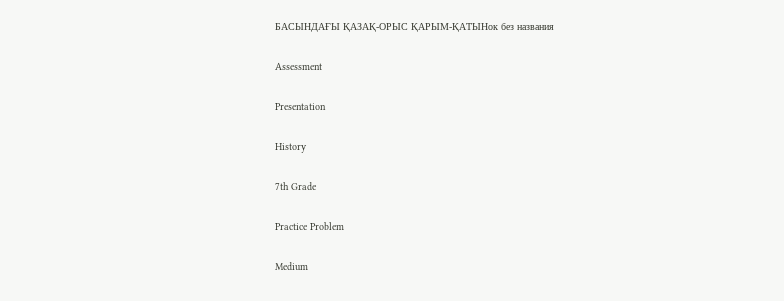БАСЫНДАҒЫ ҚАЗАҚ-ОРЫС ҚАРЫМ-ҚАТЫНок без названия

Assessment

Presentation

History

7th Grade

Practice Problem

Medium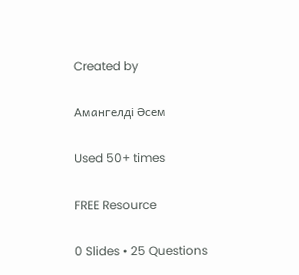Created by

Амангелді Әсем

Used 50+ times

FREE Resource

0 Slides • 25 Questions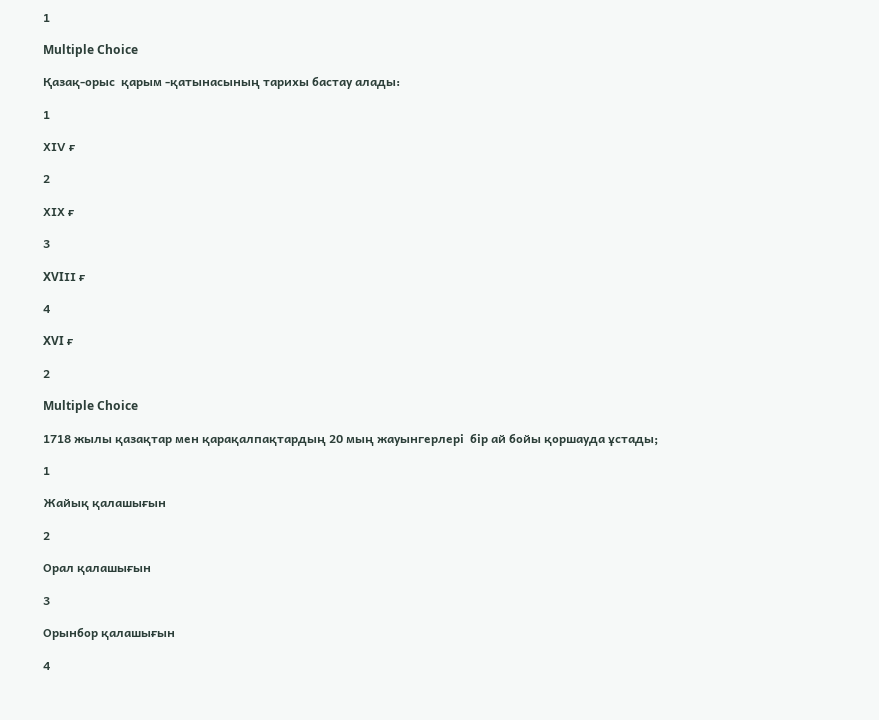1

Multiple Choice

Қазақ-орыс  қарым -қатынасының тарихы бастау алады:

1

XІV ғ

2

XIХ ғ

3

XVIІІ ғ

4

XVI ғ

2

Multiple Choice

1718 жылы қазақтар мен қарақалпақтардың 20 мың жауынгерлері  бір ай бойы қоршауда ұстады;

1

Жайық қалашығын

2

Орал қалашығын

3

Орынбор қалашығын

4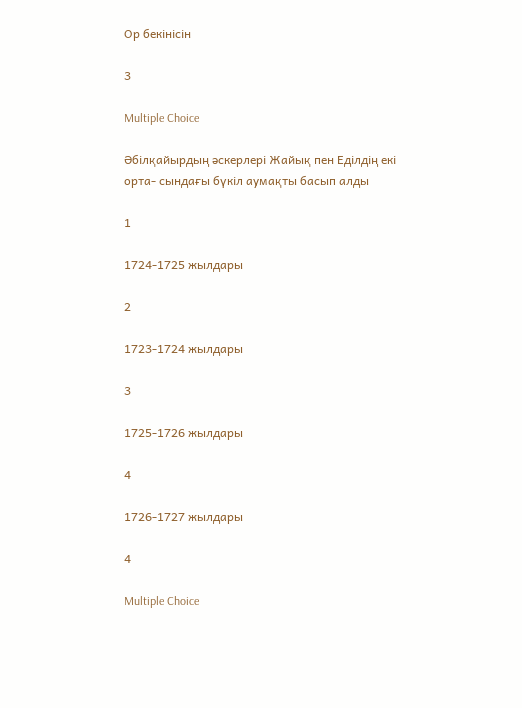Ор бекінісін

3

Multiple Choice

Әбілқайырдың әскерлері Жайық пен Еділдің екі орта- сындағы бүкіл аумақты басып алды

1

1724-1725 жылдары

2

1723-1724 жылдары

3

1725-1726 жылдары

4

1726-1727 жылдары

4

Multiple Choice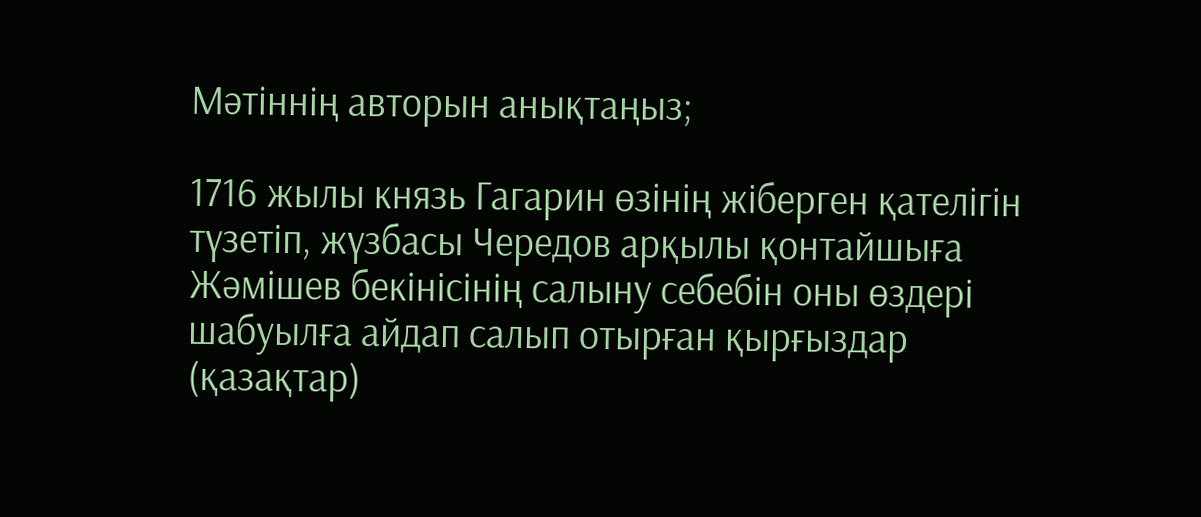Мәтіннің авторын анықтаңыз;

1716 жылы князь Гагарин өзінің жіберген қателігін түзетіп, жүзбасы Чередов арқылы қонтайшыға Жәмішев бекінісінің салыну себебін оны өздері шабуылға айдап салып отырған қырғыздар (қазақтар)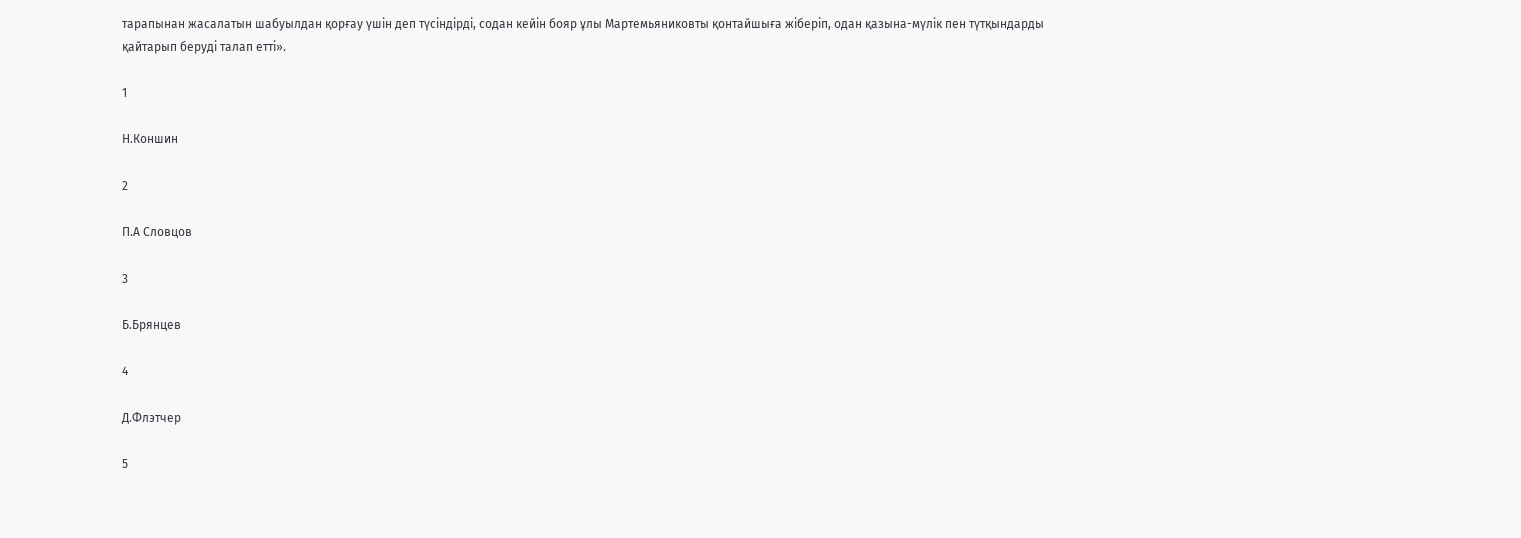тарапынан жасалатын шабуылдан қорғау үшін деп түсіндірді, содан кейін бояр ұлы Мартемьяниковты қонтайшыға жіберіп, одан қазына-мүлік пен түтқындарды қайтарып беруді талап етті».

1

Н.Коншин

2

П.А Словцов

3

Б.Брянцев

4

Д.Флэтчер

5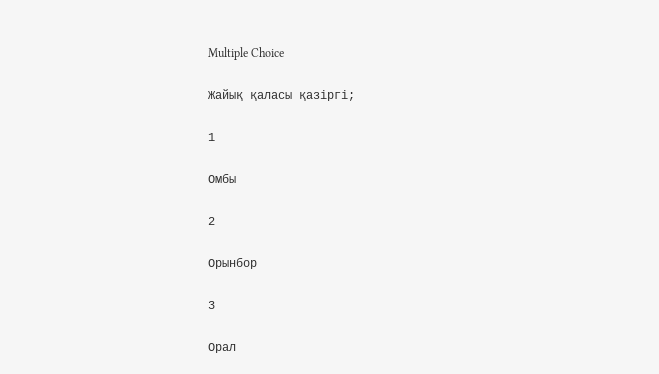Multiple Choice

Жайық қаласы қазіргі;

1

Омбы

2

Орынбор

3

Орал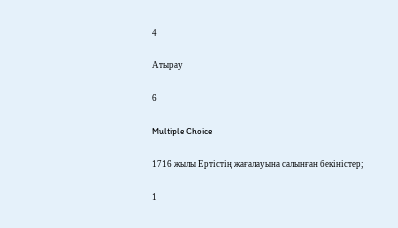4

Атырау

6

Multiple Choice

1716 жылы Ертістің жағалауына салынған бекіністер;

1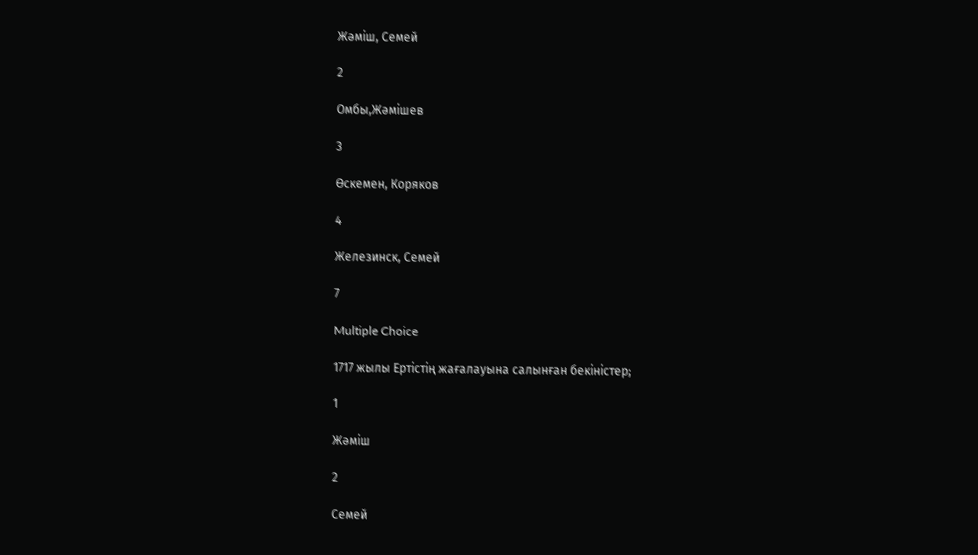Жәміш, Семей

2

Омбы,Жәмішев

3

Өскемен, Коряков

4

Железинск, Семей

7

Multiple Choice

1717 жылы Ертістің жағалауына салынған бекіністер;

1

Жәміш

2

Семей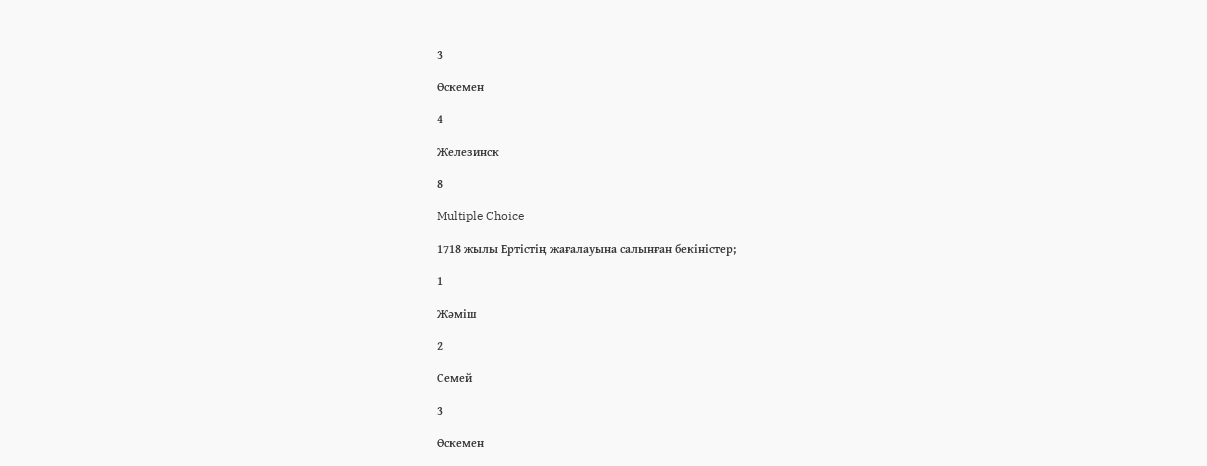3

Өскемен

4

Железинск

8

Multiple Choice

1718 жылы Ертістің жағалауына салынған бекіністер;

1

Жәміш

2

Семей

3

Өскемен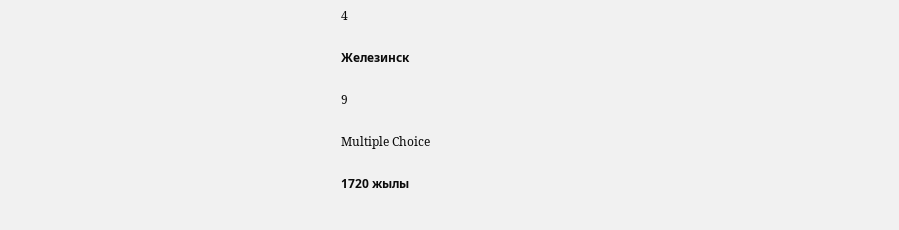4

Железинск

9

Multiple Choice

1720 жылы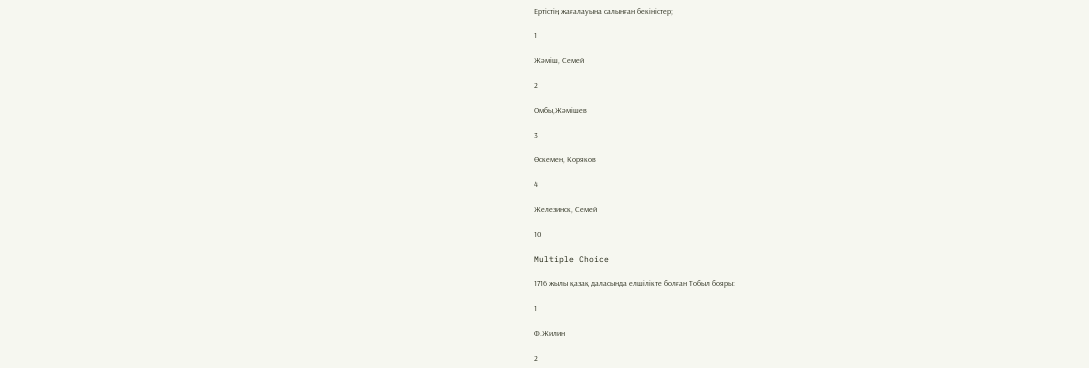Ертістің жағалауына салынған бекіністер;

1

Жәміш, Семей

2

Омбы,Жәмішев

3

Өскемен, Коряков

4

Железинск, Семей

10

Multiple Choice

1716 жылы қазақ даласында елшілікте болған Тобыл бояры:

1

Ф.Жилин

2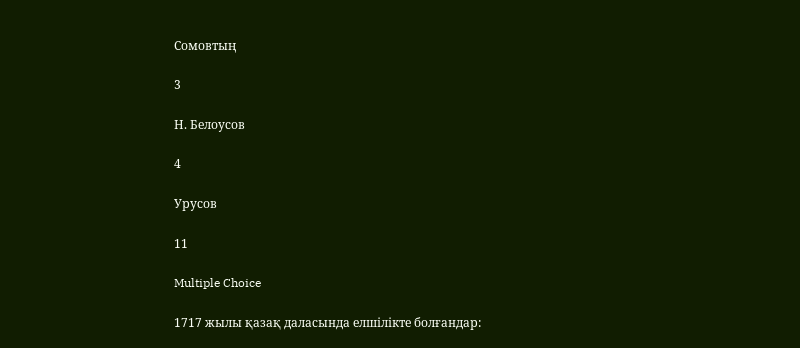Сомовтың

3

Н. Белоусов

4

Урусов

11

Multiple Choice

1717 жылы қазақ даласында елшілікте болғандар: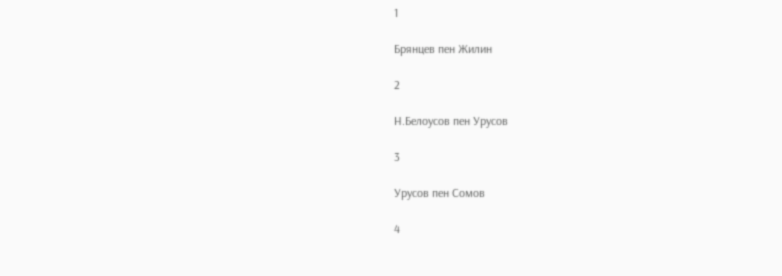1

Брянцев пен Жилин

2

Н.Белоусов пен Урусов

3

Урусов пен Сомов

4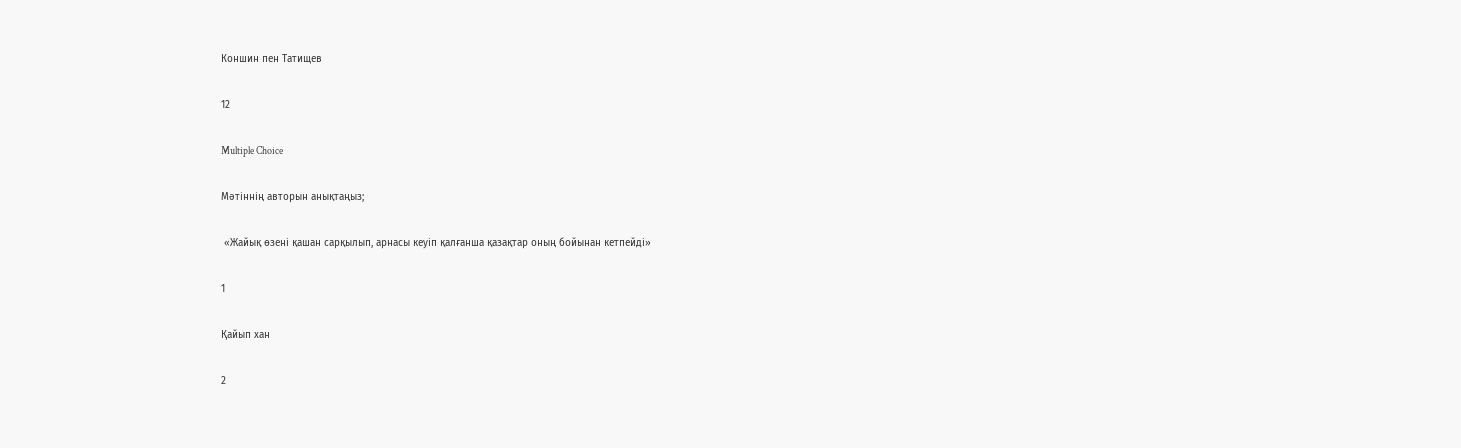Коншин пен Татищев

12

Multiple Choice

Мәтіннің авторын анықтаңыз;

 «Жайық өзені қашан сарқылып, арнасы кеуіп қалғанша қазақтар оның бойынан кетпейді»

1

Қайып хан

2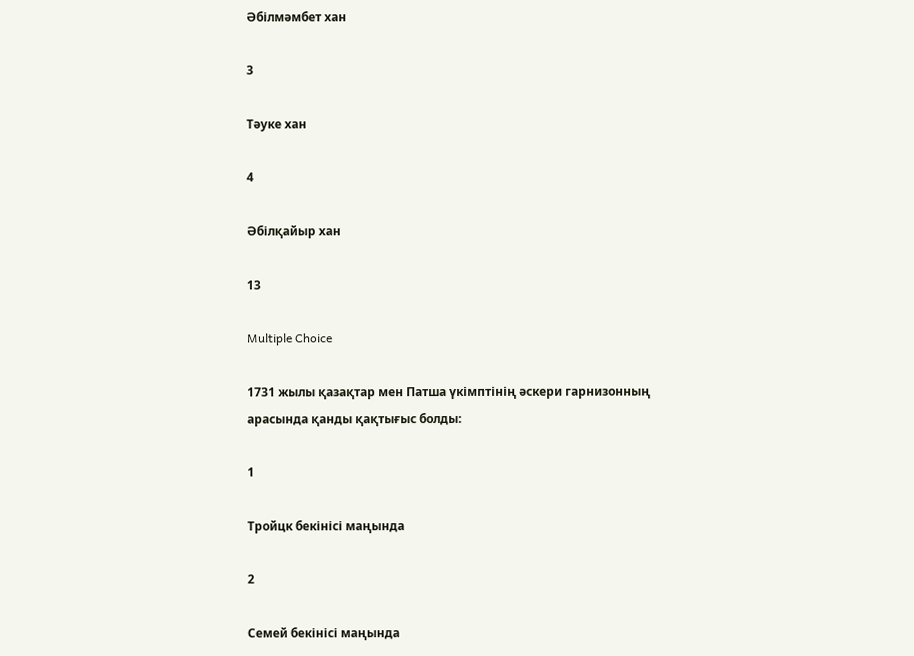Әбілмәмбет хан

3

Тәуке хан

4

Әбілқайыр хан

13

Multiple Choice

1731 жылы қазақтар мен Патша үкімптінің әскери гарнизонның арасында қанды қақтығыс болды:

1

Тройцк бекінісі маңында

2

Семей бекінісі маңында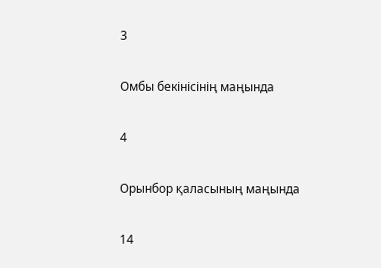3

Омбы бекінісінің маңында

4

Орынбор қаласының маңында

14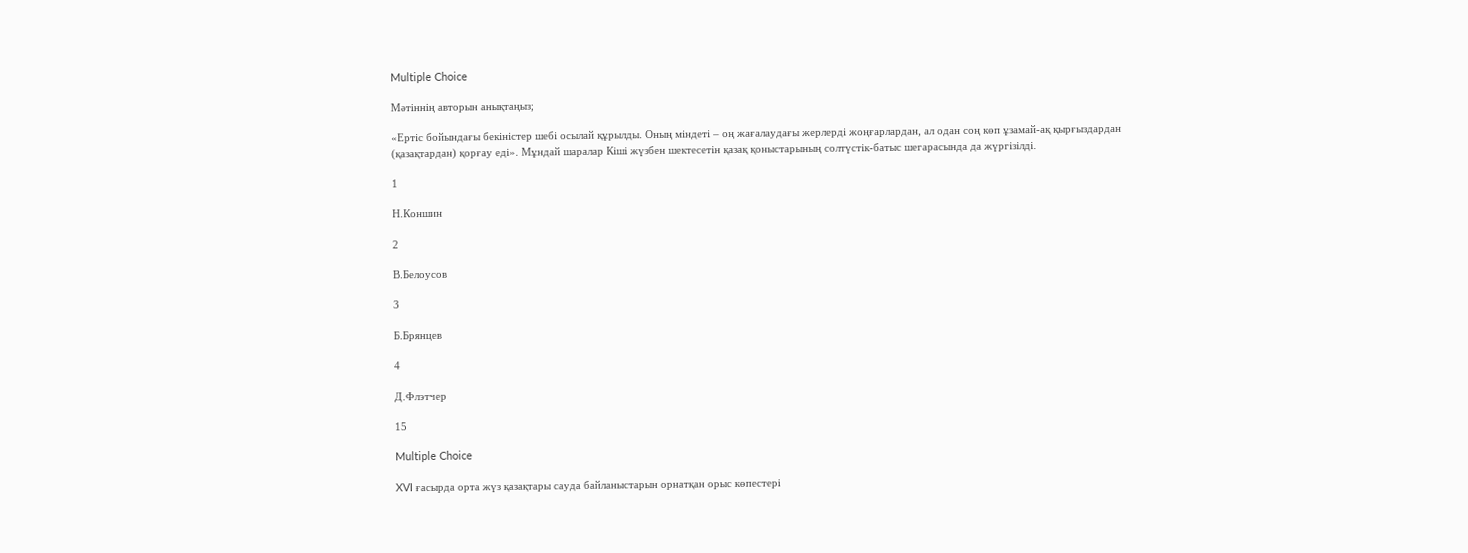Multiple Choice

Мәтіннің авторын анықтаңыз;

«Ертіс бойындағы бекіністер шебі осылай құрылды. Оның міндеті – оң жағалаудағы жерлерді жоңғарлардан, ал одан соң көп ұзамай-ақ қырғыздардан (қазақтардан) қорғау еді». Мұндай шаралар Кіші жүзбен шектесетін қазақ қоныстарының солтүстік-батыс шегарасында да жүргізілді.

1

Н.Коншин

2

В.Белоусов

3

Б.Брянцев

4

Д.Флэтчер

15

Multiple Choice

XVI ғасырда орта жүз қазақтары сауда байланыстарын орнатқан орыс көпестері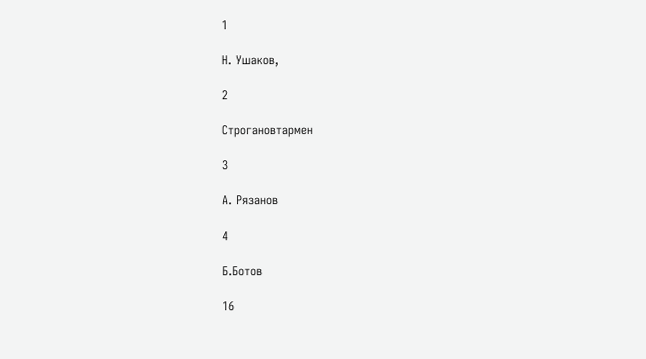1

Н. Ушаков,

2

Строгановтармен

3

А. Рязанов

4

Б.Ботов

16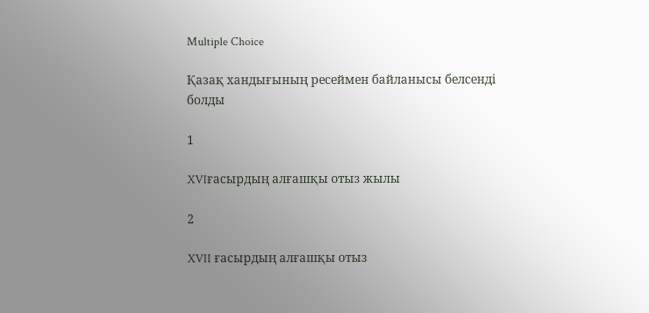Multiple Choice

Қазақ хандығының ресеймен байланысы белсенді болды

1

XVIғасырдың алғашқы отыз жылы

2

XVII ғасырдың алғашқы отыз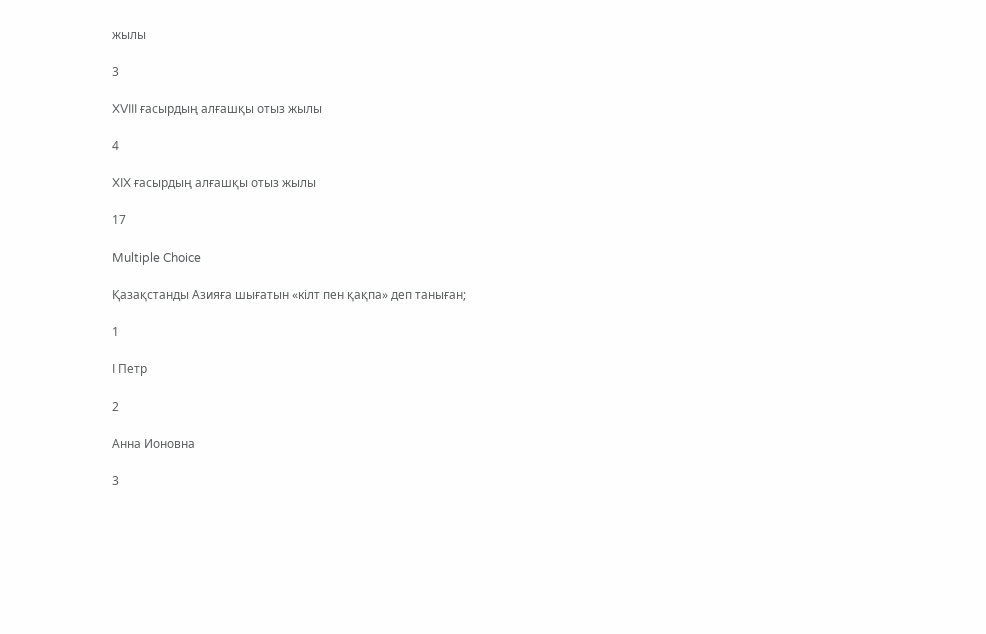жылы

3

XVIII ғасырдың алғашқы отыз жылы

4

XIX ғасырдың алғашқы отыз жылы

17

Multiple Choice

Қазақстанды Азияға шығатын «кілт пен қақпа» деп таныған;

1

I Петр

2

Анна Ионовна

3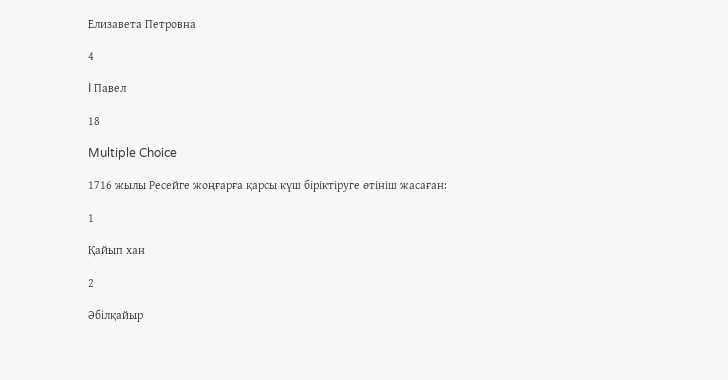Елизавета Петровна

4

I Павел

18

Multiple Choice

1716 жылы Ресейге жоңғарға қарсы күш біріктіруге өтініш жасаған:

1

Қайып хан

2

Әбілқайыр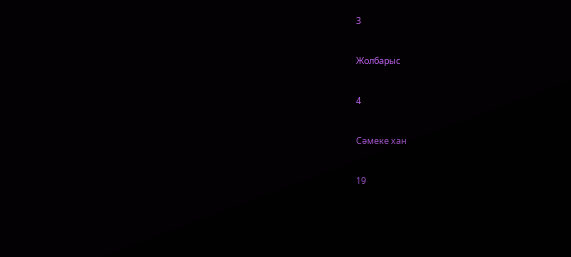3

Жолбарыс

4

Сәмеке хан

19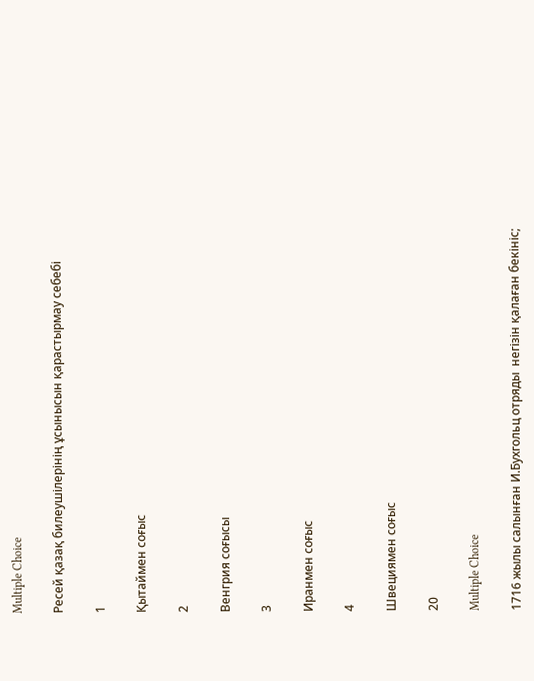Multiple Choice

Ресей қазақ билеушілерінің ұсынысын қарастырмау себебі

1

Қытаймен соғыс

2

Венгрия соғысы

3

Иранмен соғыс

4

Швециямен соғыс

20

Multiple Choice

1716 жылы салынған И.Бухгольц отряды  негізін қалаған бекініс;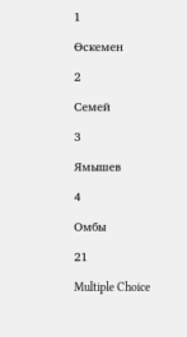1

Өскемен

2

Семей

3

Ямышев

4

Омбы

21

Multiple Choice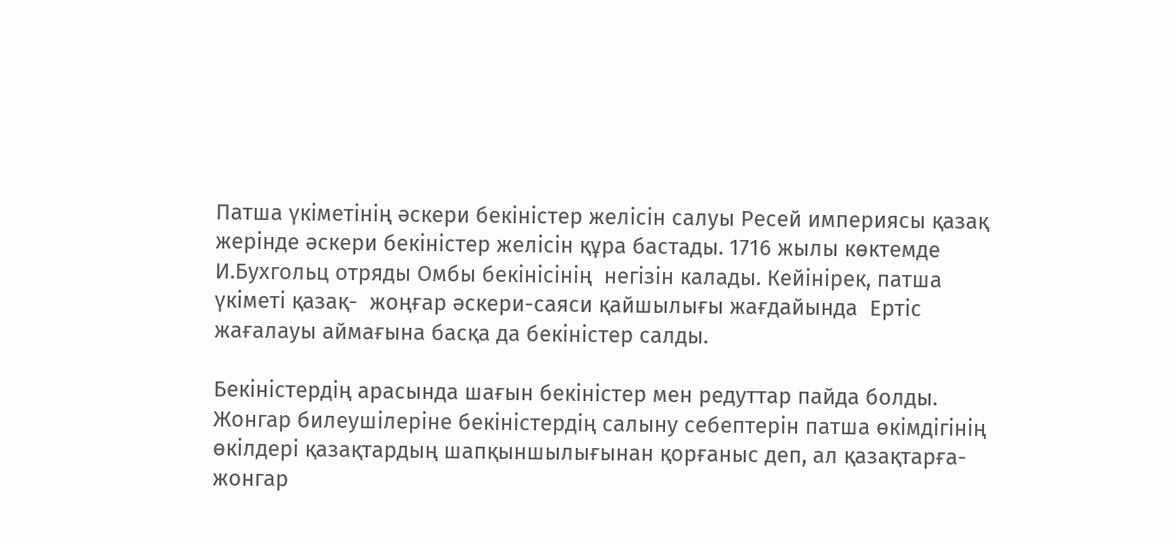Патша үкіметінің әскери бекіністер желісін салуы Ресей империясы қазақ жерінде әскери бекіністер желісін құра бастады. 1716 жылы көктемде И.Бухгольц отряды Омбы бекінісінің  негізін калады. Кейінірек, патша үкіметі қазақ-  жоңғар әскери-саяси қайшылығы жағдайында  Ертіс жағалауы аймағына басқа да бекіністер салды.

Бекіністердің арасында шағын бекіністер мен редуттар пайда болды. Жонгар билеушілеріне бекіністердің салыну себептерін патша өкімдігінің өкілдері қазақтардың шапқыншылығынан қорғаныс деп, ал қазақтарға-жонгар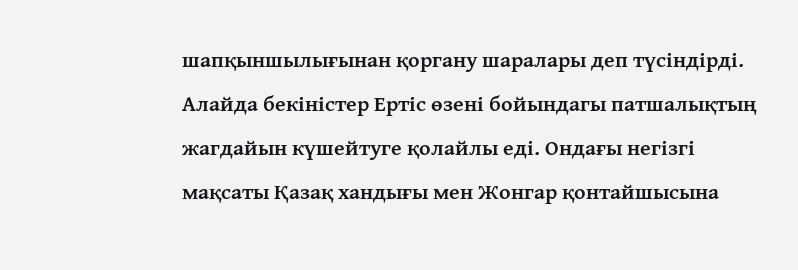шапқыншылығынан қоргану шаралары деп түсіндірді. Алайда бекіністер Ертіс өзені бойындагы патшалықтың жагдайын күшейтуге қолайлы еді. Ондағы негізгі мақсаты Қазақ хандығы мен Жонгар қонтайшысына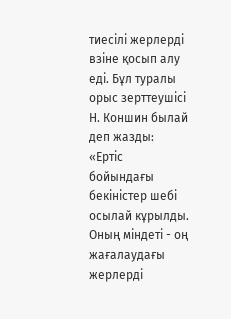тиесілі жерлерді взіне қосып алу еді. Бұл туралы орыс зерттеушісі Н. Коншин былай деп жазды: «Ертіс бойындағы бекіністер шебі осылай кұрылды. Оның міндеті - оң жағалаудағы жерлерді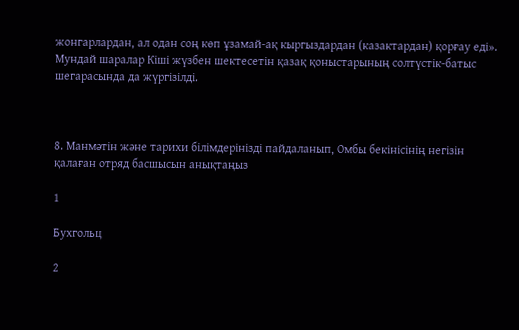жонгарлардан, ал одан соң көп ұзамай-ақ кыргыздардан (казактардан) қорғау еді». Мундай шаралар Кіші жүзбен шектесетін қазақ қоныстарының солтүстік-батыс шегарасында да жүргізілді.



8. Манмәтін және тарихи білімдерінізді пайдаланып, Омбы бекінісінің негізін қалаған отряд басшысын анықтаңыз

1

Бухгольц

2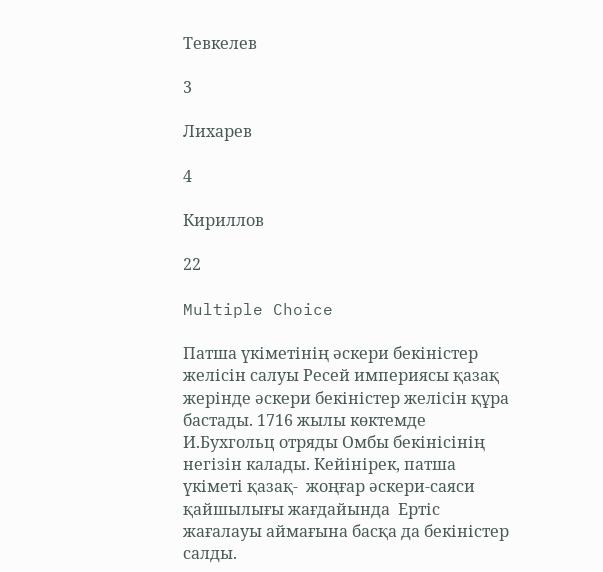Тевкелев

3

Лихарев

4

Кириллов

22

Multiple Choice

Патша үкіметінің әскери бекіністер желісін салуы Ресей империясы қазақ жерінде әскери бекіністер желісін құра бастады. 1716 жылы көктемде И.Бухгольц отряды Омбы бекінісінің  негізін калады. Кейінірек, патша үкіметі қазақ-  жоңғар әскери-саяси қайшылығы жағдайында  Ертіс жағалауы аймағына басқа да бекіністер салды.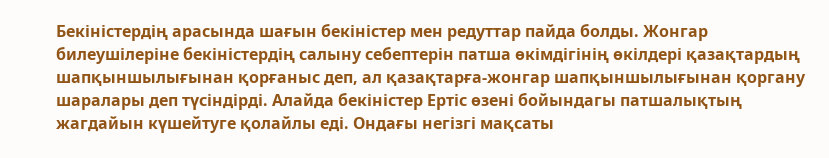Бекіністердің арасында шағын бекіністер мен редуттар пайда болды. Жонгар билеушілеріне бекіністердің салыну себептерін патша өкімдігінің өкілдері қазақтардың шапқыншылығынан қорғаныс деп, ал қазақтарға-жонгар шапқыншылығынан қоргану шаралары деп түсіндірді. Алайда бекіністер Ертіс өзені бойындагы патшалықтың жагдайын күшейтуге қолайлы еді. Ондағы негізгі мақсаты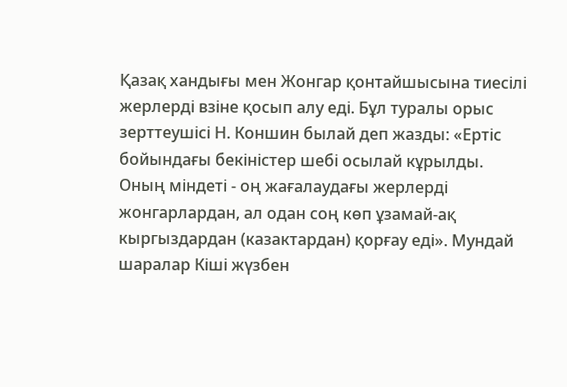Қазақ хандығы мен Жонгар қонтайшысына тиесілі жерлерді взіне қосып алу еді. Бұл туралы орыс зерттеушісі Н. Коншин былай деп жазды: «Ертіс бойындағы бекіністер шебі осылай кұрылды. Оның міндеті - оң жағалаудағы жерлерді жонгарлардан, ал одан соң көп ұзамай-ақ кыргыздардан (казактардан) қорғау еді». Мундай шаралар Кіші жүзбен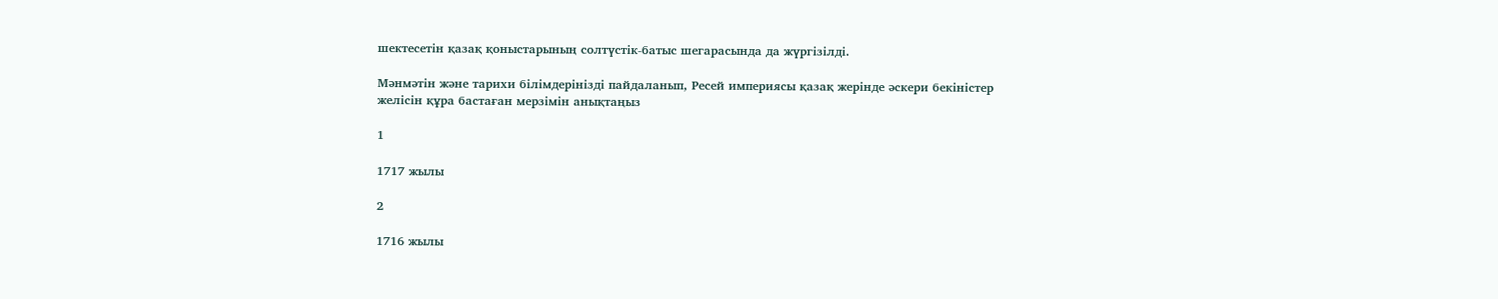шектесетін қазақ қоныстарының солтүстік-батыс шегарасында да жүргізілді.

Мәнмәтін және тарихи білімдерінізді пайдаланып, Ресей империясы қазақ жерінде әскери бекіністер желісін құра бастаған мерзімін анықтаңыз

1

1717 жылы

2

1716 жылы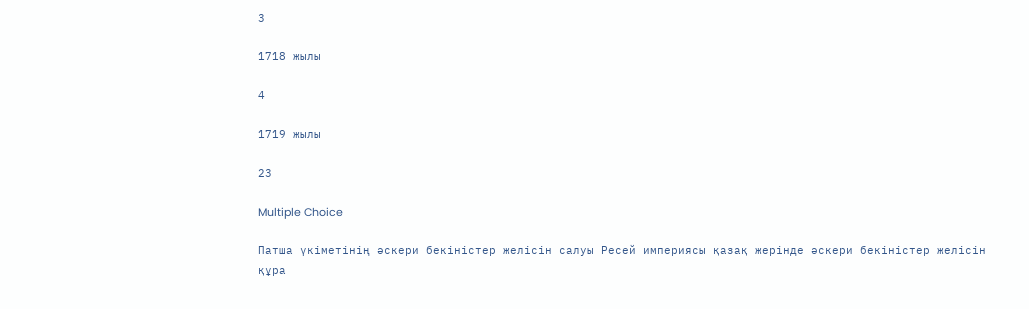3

1718 жылы

4

1719 жылы

23

Multiple Choice

Патша үкіметінің әскери бекіністер желісін салуы Ресей империясы қазақ жерінде әскери бекіністер желісін құра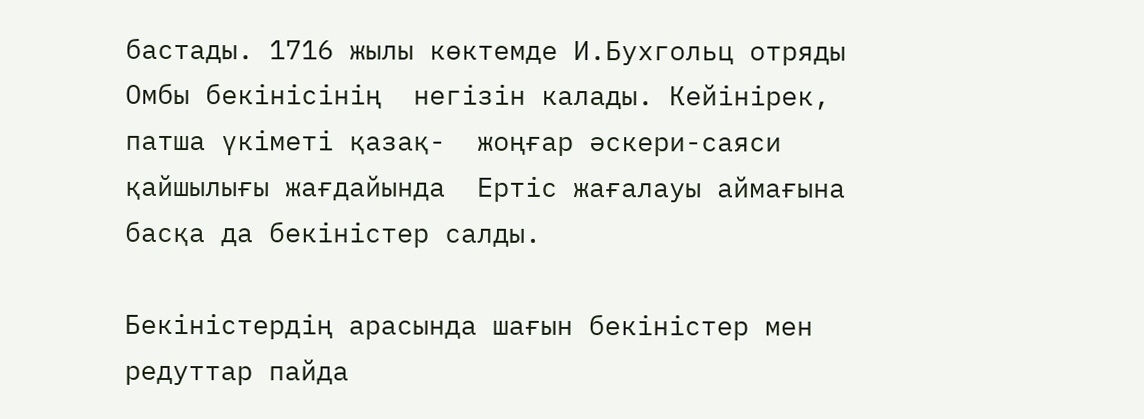бастады. 1716 жылы көктемде И.Бухгольц отряды Омбы бекінісінің  негізін калады. Кейінірек, патша үкіметі қазақ-  жоңғар әскери-саяси қайшылығы жағдайында  Ертіс жағалауы аймағына басқа да бекіністер салды.

Бекіністердің арасында шағын бекіністер мен редуттар пайда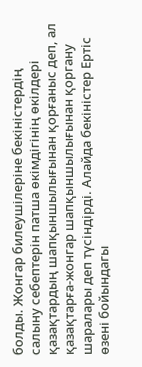болды. Жонгар билеушілеріне бекіністердің салыну себептерін патша өкімдігінің өкілдері қазақтардың шапқыншылығынан қорғаныс деп, ал қазақтарға-жонгар шапқыншылығынан қоргану шаралары деп түсіндірді. Алайда бекіністер Ертіс өзені бойындагы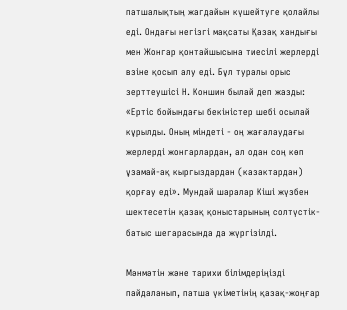патшалықтың жагдайын күшейтуге қолайлы еді. Ондағы негізгі мақсаты Қазақ хандығы мен Жонгар қонтайшысына тиесілі жерлерді взіне қосып алу еді. Бұл туралы орыс зерттеушісі Н. Коншин былай деп жазды: «Ертіс бойындағы бекіністер шебі осылай кұрылды. Оның міндеті - оң жағалаудағы жерлерді жонгарлардан, ал одан соң көп ұзамай-ақ кыргыздардан (казактардан) қорғау еді». Мундай шаралар Кіші жүзбен шектесетін қазақ қоныстарының солтүстік-батыс шегарасында да жүргізілді.

Мәнмәтін және тарихи білімдеріңізді  пайдаланып, патша үкіметінің қазақ-жоңғар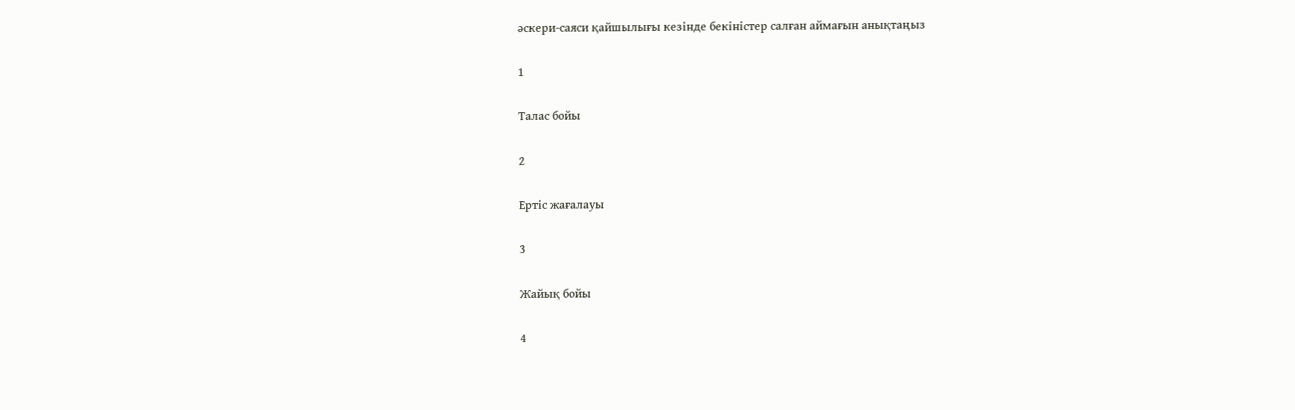әскери-саяси қайшылығы кезінде бекіністер салған аймағын анықтаңыз

1

Талас бойы

2

Ертіс жағалауы

3

Жайық бойы

4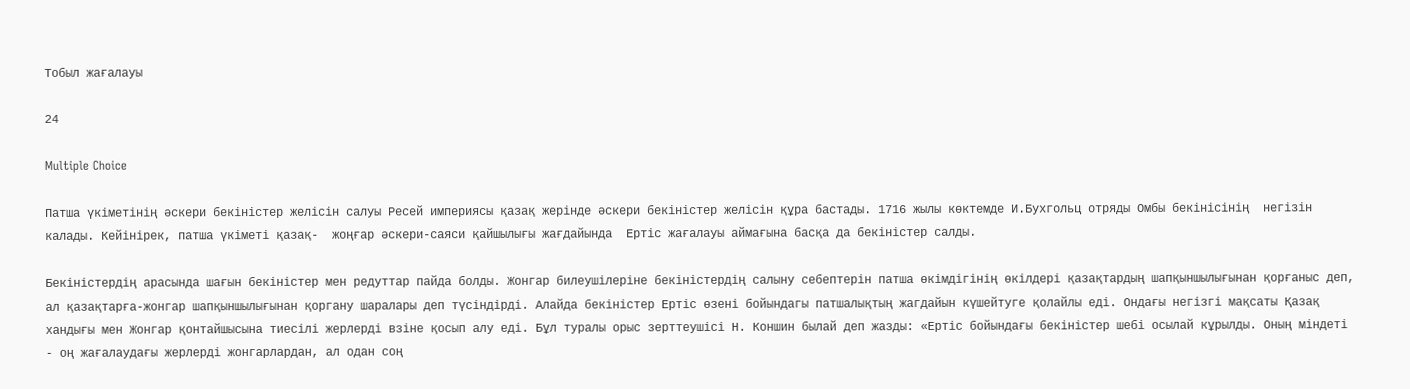Тобыл жағалауы

24

Multiple Choice

Патша үкіметінің әскери бекіністер желісін салуы Ресей империясы қазақ жерінде әскери бекіністер желісін құра бастады. 1716 жылы көктемде И.Бухгольц отряды Омбы бекінісінің  негізін калады. Кейінірек, патша үкіметі қазақ-  жоңғар әскери-саяси қайшылығы жағдайында  Ертіс жағалауы аймағына басқа да бекіністер салды.

Бекіністердің арасында шағын бекіністер мен редуттар пайда болды. Жонгар билеушілеріне бекіністердің салыну себептерін патша өкімдігінің өкілдері қазақтардың шапқыншылығынан қорғаныс деп, ал қазақтарға-жонгар шапқыншылығынан қоргану шаралары деп түсіндірді. Алайда бекіністер Ертіс өзені бойындагы патшалықтың жагдайын күшейтуге қолайлы еді. Ондағы негізгі мақсаты Қазақ хандығы мен Жонгар қонтайшысына тиесілі жерлерді взіне қосып алу еді. Бұл туралы орыс зерттеушісі Н. Коншин былай деп жазды: «Ертіс бойындағы бекіністер шебі осылай кұрылды. Оның міндеті - оң жағалаудағы жерлерді жонгарлардан, ал одан соң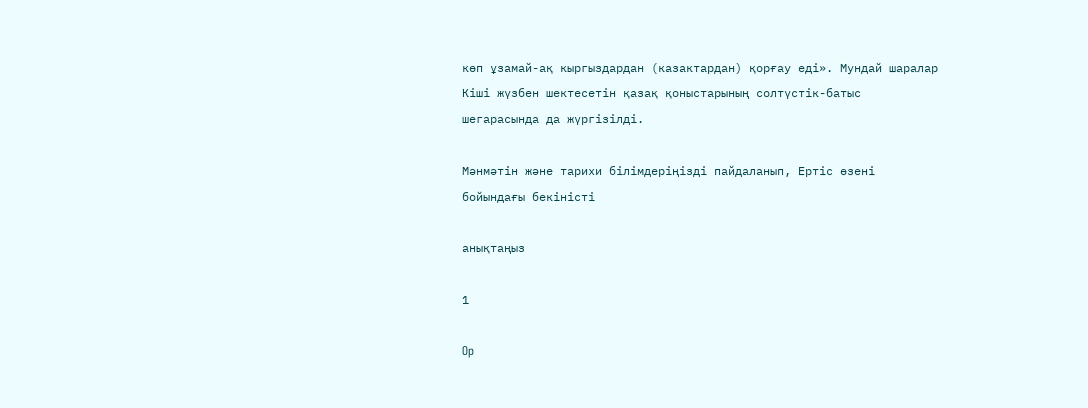көп ұзамай-ақ кыргыздардан (казактардан) қорғау еді». Мундай шаралар Кіші жүзбен шектесетін қазақ қоныстарының солтүстік-батыс шегарасында да жүргізілді.

Мәнмәтін және тарихи білімдеріңізді пайдаланып, Ертіс өзені бойындағы бекіністі

анықтаңыз

1

Op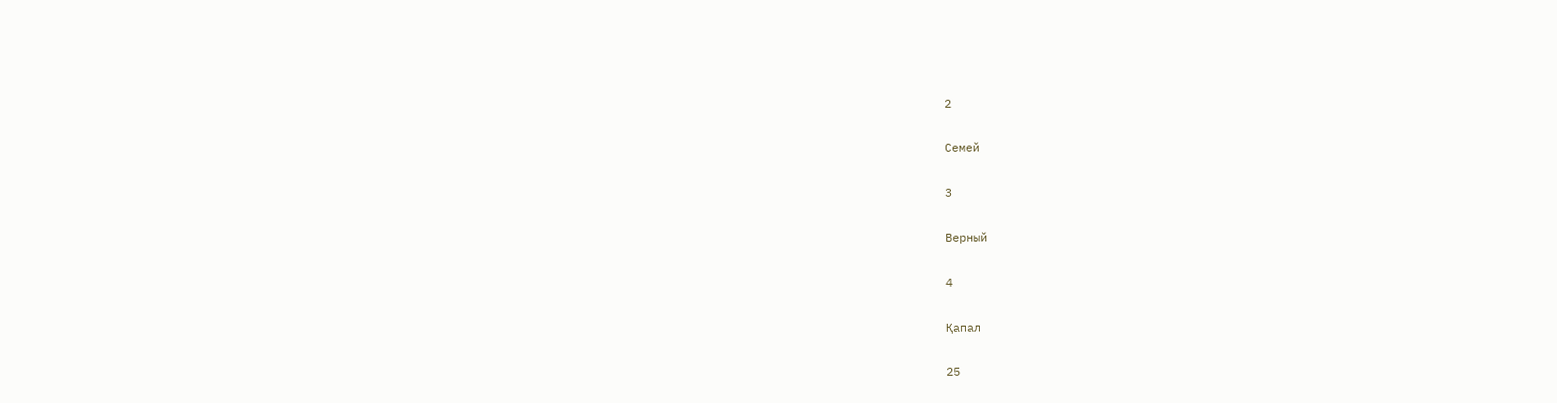2

Семей

3

Верный

4

Қапал

25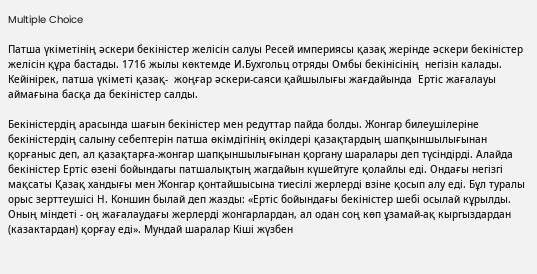Multiple Choice

Патша үкіметінің әскери бекіністер желісін салуы Ресей империясы қазақ жерінде әскери бекіністер желісін құра бастады. 1716 жылы көктемде И.Бухгольц отряды Омбы бекінісінің  негізін калады. Кейінірек, патша үкіметі қазақ-  жоңғар әскери-саяси қайшылығы жағдайында  Ертіс жағалауы аймағына басқа да бекіністер салды.

Бекіністердің арасында шағын бекіністер мен редуттар пайда болды. Жонгар билеушілеріне бекіністердің салыну себептерін патша өкімдігінің өкілдері қазақтардың шапқыншылығынан қорғаныс деп, ал қазақтарға-жонгар шапқыншылығынан қоргану шаралары деп түсіндірді. Алайда бекіністер Ертіс өзені бойындагы патшалықтың жагдайын күшейтуге қолайлы еді. Ондағы негізгі мақсаты Қазақ хандығы мен Жонгар қонтайшысына тиесілі жерлерді взіне қосып алу еді. Бұл туралы орыс зерттеушісі Н. Коншин былай деп жазды: «Ертіс бойындағы бекіністер шебі осылай кұрылды. Оның міндеті - оң жағалаудағы жерлерді жонгарлардан, ал одан соң көп ұзамай-ақ кыргыздардан (казактардан) қорғау еді». Мундай шаралар Кіші жүзбен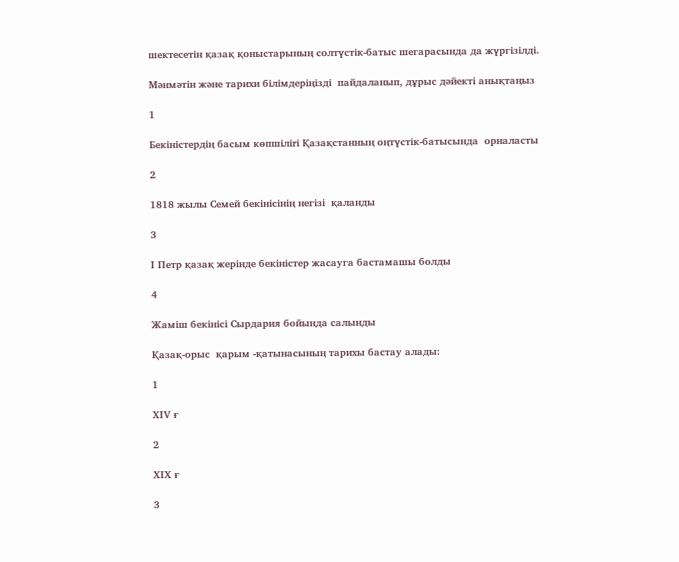шектесетін қазақ қоныстарының солтүстік-батыс шегарасында да жүргізілді.

Мәнмәтін және тарихи білімдеріңізді  пайдаланып, дұрыс дәйекті анықтаңыз

1

Бекіністердің басым көпшіліrі Қазақстанның оңтүстік-батысында  орналасты

2

1818 жылы Семей бекінісінің негізі  қаланды

3

І Петр қазақ жерінде бекіністер жасауга бастамашы болды

4

Жаміш бекінісі Сырдария бойында салынды

Қазақ-орыс  қарым -қатынасының тарихы бастау алады:

1

XІV ғ

2

XIХ ғ

3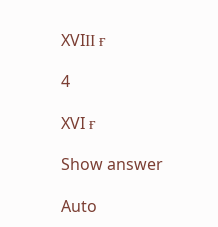XVIІІ ғ

4

XVI ғ

Show answer

Auto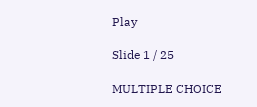Play

Slide 1 / 25

MULTIPLE CHOICE